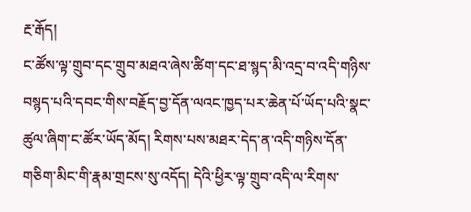རྔ་རྒོད།
ང་ཚོས་ལྟ་གྲུབ་དང་གྲུབ་མཐའ་ཞེས་ཚིག་དང་ཐ་སྙད་མི་འདྲ་བ་འདི་གཉིས་བསྙད་པའི་དབང་གིས་བརྗོད་བྱ་དོན་ལའང་ཁྱད་པར་ཆེན་པོ་ཡོད་པའི་སྣང་ཚུལ་ཞིག་ང་ཚོར་ཡོད་མོད། རིགས་པས་མཐར་དེད་ན་འདི་གཉིས་དོན་གཅིག་མིང་གི་རྣམ་གྲངས་སུ་འདོད། དེའི་ཕྱིར་ལྟ་གྲུབ་འདི་ལ་རིགས་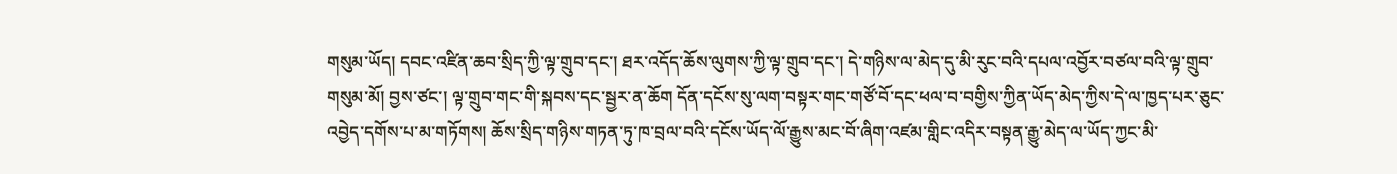གསུམ་ཡོད། དབང་འཛིན་ཆབ་སྲིད་ཀྱི་ལྟ་གྲུབ་དང་། ཐར་འདོད་ཆོས་ལུགས་ཀྱི་ལྟ་གྲུབ་དང་། དེ་གཉིས་ལ་མེད་དུ་མི་རུང་བའི་དཔལ་འབྱོར་བཙལ་བའི་ལྟ་གྲུབ་གསུམ་མོ། བྱས་ཙང་། ལྟ་གྲུབ་གང་གི་སྐབས་དང་སྦྱར་ན་ཆོག དོན་དངོས་སུ་ལག་བསྟར་གང་གཙོ་བོ་དང་ཕལ་བ་བགྱིས་ཀྱིན་ཡོད་མེད་ཀྱིས་དེ་ལ་ཁྱད་པར་ཅུང་འབྱེད་དགོས་པ་མ་གཏོགས། ཆོས་སྲིད་གཉིས་གཏན་ཏུ་ཁ་བྲལ་བའི་དངོས་ཡོད་ལོ་རྒྱུས་མང་བོ་ཞིག་འཛམ་གླིང་འདིར་བསྟན་རྒྱུ་མེད་ལ་ཡོད་ཀྱང་མི་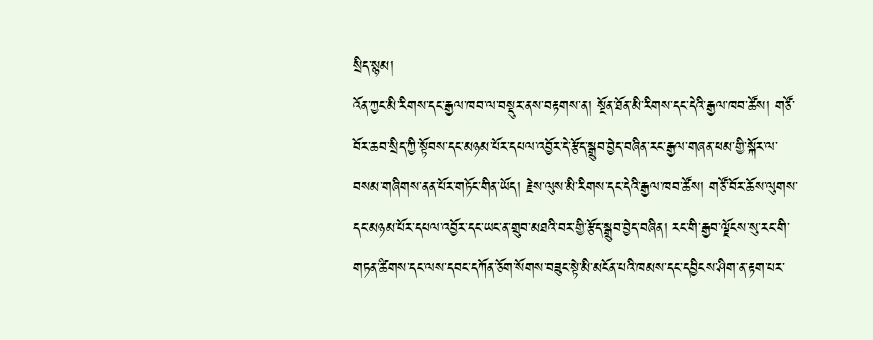སྲིད་སྙམ།
འོན་ཀྱང་མི་རིགས་དང་རྒྱལ་ཁབ་ལ་བསྡུར་ནས་བརྟགས་ན། སྔོན་ཐོན་མི་རིགས་དང་དེའི་རྒྱལ་ཁབ་ཚོས། གཙོ་བོར་ཆབ་སྲིད་ཀྱི་སྟོབས་དང་མཉམ་པོར་དཔལ་འབྱོར་དེ་རྩོད་སྒྲུབ་བྱེད་བཞིན་རང་རྒྱལ་གཞན་ཕམ་གྱི་སྐོར་ལ་བསམ་གཞིགས་ནན་པོར་གཏོང་གིན་ཡོད། རྗེས་ལུས་མི་རིགས་དང་དེའི་རྒྱལ་ཁབ་ཚོས། གཙོ་བོར་ཆོས་ལུགས་དང་མཉམ་པོར་དཔལ་འབྱོར་དང་ཡང་ན་གྲུབ་མཐའི་བར་གྱི་རྩོད་སྒྲུབ་བྱེད་བཞིན། རང་གི་རྒྱབ་ལྗོངས་སུ་རང་གི་གཏན་ཚིགས་དང་ལས་དབང་དཀོན་ཅོག་སོགས་བཟུང་སྟེ་མི་མངོན་པའི་ཁམས་དང་དབྱིངས་ཤིག་ན་རྟག་པར་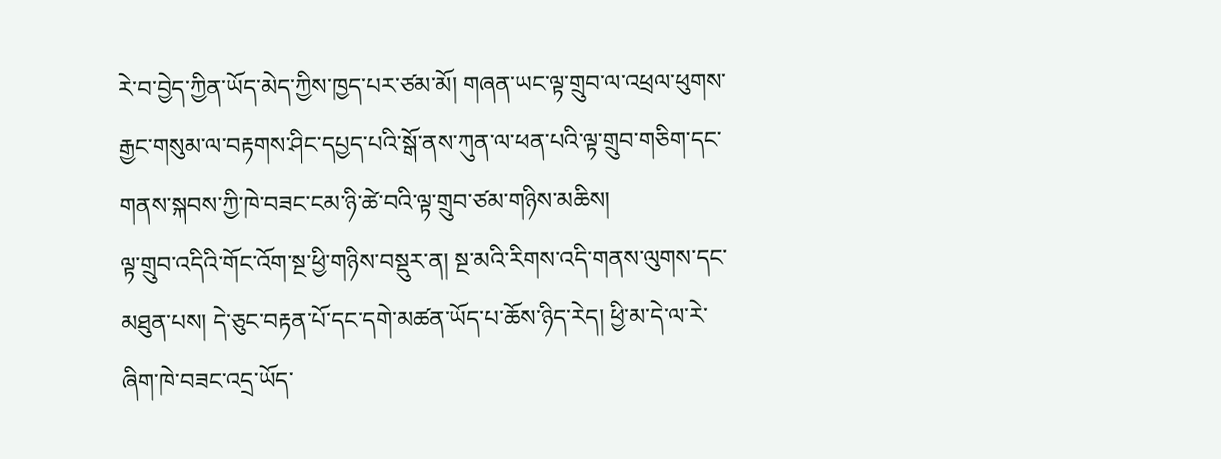རེ་བ་བྱེད་ཀྱིན་ཡོད་མེད་ཀྱིས་ཁྱད་པར་ཙམ་མོ། གཞན་ཡང་ལྟ་གྲུབ་ལ་འཕྲལ་ཕུགས་རྒྱང་གསུམ་ལ་བརྟགས་ཤིང་དཔྱད་པའི་སྒོ་ནས་ཀུན་ལ་ཕན་པའི་ལྟ་གྲུབ་གཅིག་དང་གནས་སྐབས་ཀྱི་ཁེ་བཟང་ངམ་ཉི་ཚེ་བའི་ལྟ་གྲུབ་ཙམ་གཉིས་མཆིས།
ལྟ་གྲུབ་འདིའི་གོང་འོག་སྔ་ཕྱི་གཉིས་བསྡུར་ན། སྔ་མའི་རིགས་འདི་གནས་ལུགས་དང་མཐུན་པས། དེ་ཅུང་བརྟན་པོ་དང་དགེ་མཚན་ཡོད་པ་ཆོས་ཉིད་རེད། ཕྱི་མ་དེ་ལ་རེ་ཞིག་ཁེ་བཟང་འདྲ་ཡོད་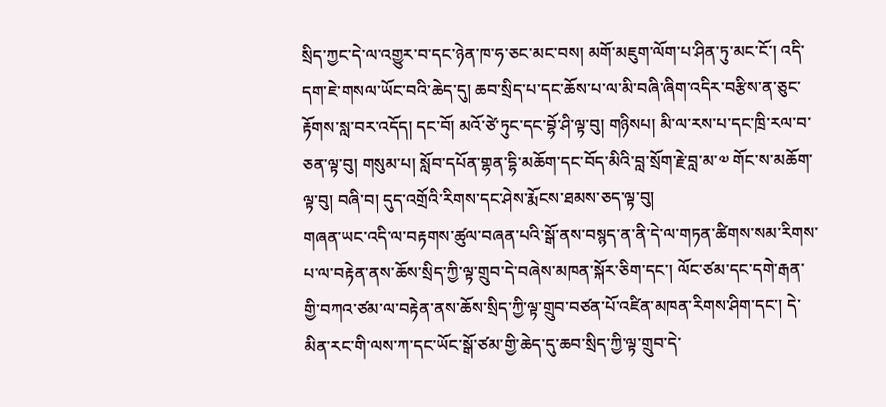སྲིད་ཀྱང་དེ་ལ་འགྱུར་བ་དང་ཉེན་ཁ་ཧ་ཅང་མང་བས། མགོ་མཇུག་ལོག་པ་ཤིན་ཏུ་མང་ངོ་། འདི་དག་ཇེ་གསལ་ཡོང་བའི་ཆེད་དུ། ཆབ་སྲིད་པ་དང་ཆོས་པ་ལ་མི་བཞི་ཞིག་འདིར་བརྩིས་ན་ཅུང་རྟོགས་སླ་བར་འདོད། དང་བོ། མའོ་ཙེ་ཏུང་དང་བྷོ་ཤི་ལྟ་བུ། གཉིསཔ། མི་ལ་རས་པ་དང་ཁྲི་རལ་བ་ཅན་ལྟ་བུ། གསུམ་པ། སློབ་དཔོན་གྷན་དྷི་མཆོག་དང་བོད་མིའི་བླ་སྲོག་རྗེ་བླ་མ་༧ གོང་ས་མཆོག་ལྟ་བུ། བཞི་བ། དུད་འགྲོའི་རིགས་དང་ཤེས་རྨོངས་ཐམས་ཅད་ལྟ་བུ།
གཞན་ཡང་འདི་ལ་བརྟགས་ཚུལ་བཞན་པའི་སྒོ་ནས་བསྙད་ན་ནི་དེ་ལ་གཏན་ཚིགས་སམ་རིགས་པ་ལ་བརྟེན་ནས་ཆོས་སྲིད་ཀྱི་ལྟ་གྲུབ་དེ་བཞེས་མཁན་སྐོར་ཅིག་དང་། ལོང་ཙམ་དང་དགེ་རྒན་གྱི་བཀའ་ཙམ་ལ་བརྟེན་ནས་ཆོས་སྲིད་ཀྱི་ལྟ་གྲུབ་བཙན་པོ་འཛིན་མཁན་རིགས་ཤིག་དང་། དེ་མིན་རང་གི་ལས་ཀ་དང་ཡོང་སྒོ་ཙམ་གྱི་ཆེད་དུ་ཆབ་སྲིད་ཀྱི་ལྟ་གྲུབ་དེ་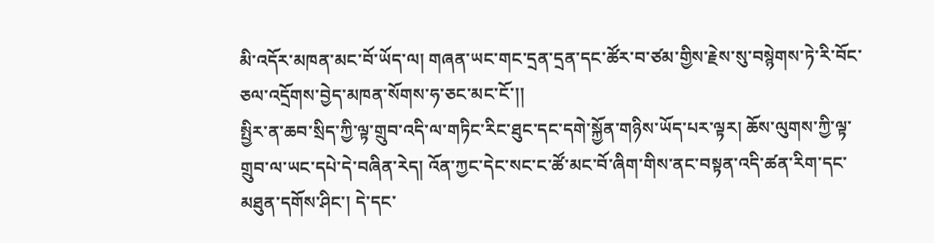མི་འདོར་མཁན་མང་བོ་ཡོད་ལ། གཞན་ཡང་གང་དྲན་དྲན་དང་ཚོར་བ་ཙམ་གྱིས་རྗེས་སུ་བསྙེགས་ཏེ་རི་བོང་ཅལ་འདྲོགས་བྱེད་མཁན་སོགས་ཧ་ཅང་མང་ངོ་།།
སྤྱིར་ན་ཆབ་སྲིད་ཀྱི་ལྟ་གྲུབ་འདི་ལ་གཏིང་རིང་ཐུང་དང་དགེ་སྐྱོན་གཉིས་ཡོད་པར་ལྟར། ཆོས་ལུགས་ཀྱི་ལྟ་གྲུབ་ལ་ཡང་དཔེ་དེ་བཞིན་རེད། འོན་ཀྱང་དེང་སང་ང་ཚོ་མང་བོ་ཞིག་གིས་ནང་བསྟན་འདི་ཚན་རིག་དང་མཐུན་དགོས་ཤིང་། དེ་དང་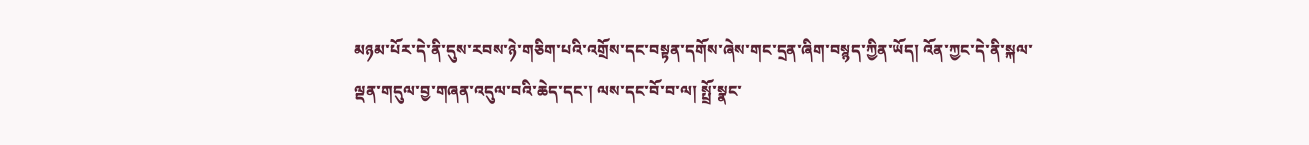མཉམ་པོར་དེ་ནི་དུས་རབས་ཉེ་གཅིག་པའི་འགྲོས་དང་བསྟན་དགོས་ཞེས་གང་དྲན་ཞིག་བསྙད་ཀྱིན་ཡོད། འོན་ཀྱང་དེ་ནི་སྐལ་ལྡན་གདུལ་བྱ་གཞན་འདུལ་བའི་ཆེད་དང་། ལས་དང་བོ་བ་ལ། སྤྲོ་སྣང་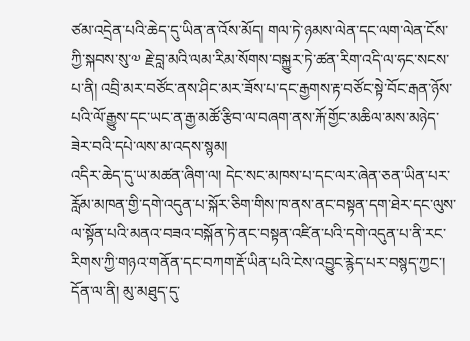ཙམ་འདྲེན་པའི་ཆེད་དུ་ཡིན་ན་འོས་མོད། གལ་ཏེ་ཉམས་ལེན་དང་ལག་ལེན་ངོས་ཀྱི་སྐབས་སུ་༧ རྗེ་བླ་མའི་ལམ་རིམ་སོགས་བསྐྱུར་ཏེ་ཚན་རིག་འདི་ལ་ཧང་སངས་པ་ནི། འབྲི་མར་བཙོང་ནས་ཤིང་མར་ཟོས་པ་དང་རྒྱགས་རྟ་བཙོང་སྟེ་བོང་རྒན་ཉོས་པའི་ལོ་རྒྱུས་དང་ཡང་ན་རྒྱ་མཚོ་རྩིབ་ལ་བཞག་ནས་རྐོ་གྱོང་མཆིལ་མས་མཉེད་ཟེར་བའི་དཔེ་ལས་མ་འདས་སྙམ།
འདིར་ཆེད་དུ་ཡ་མཚན་ཞིག་ལ། དེང་སང་མཁས་པ་དང་ལར་ཞེན་ཅན་ཡིན་པར་རློམ་མཁན་གྱི་དགེ་འདུན་པ་སྐོར་ཅིག་གིས་ཁ་ནས་ནང་བསྟན་དག་ཐེར་དང་ལུས་ལ་སྟོན་པའི་མནའ་བཟའ་བསྐོན་ཏེ་ནང་བསྟན་འཛིན་པའི་དགེ་འདུན་པ་ནི་རང་རིགས་ཀྱི་གཉའ་གནོན་དང་བཀག་རྡོ་ཡིན་པའི་ངེས་འབྱུང་རྙེད་པར་བསྙད་ཀྱང་། དོན་ལ་ནི། མུ་མཐུད་དུ་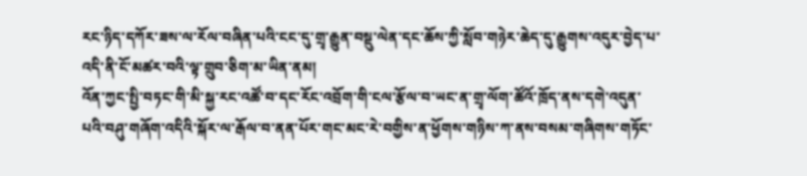རང་ཉིད་དཀོར་ཟས་ལ་རོལ་བཞིན་པའི་ངང་དུ་གྲྭ་རྒྱུན་བསྡུ་ལེན་དང་ཆོས་ཀྱི་སློབ་གཉེར་ཆེད་དུ་རྒྱུགས་འདུར་བྱེད་པ་འདི་ནི་ངོ་མཚར་བའི་ལྟ་གྲུབ་ཅིག་མ་ཡིན་ནམ།
འོན་ཀྱང་སྤྱི་བཏང་གི་མི་སྐྱ་རང་འཚོ་བ་དང་རོང་འབྲོག་གི་ངལ་རྩོལ་བ་ཡང་ན་གྲྭ་ལོག་ཚོའོ་ཁྲོད་ནས་དགེ་འདུན་པའི་བཤུ་གཞོག་འདིའི་སྐོར་ལ་རྒོལ་བ་ནན་པོར་གང་མང་རེ་བགྱིས་ན་ཕྱོགས་གཉིས་ཀ་ནས་བསམ་གཞིགས་གཏོང་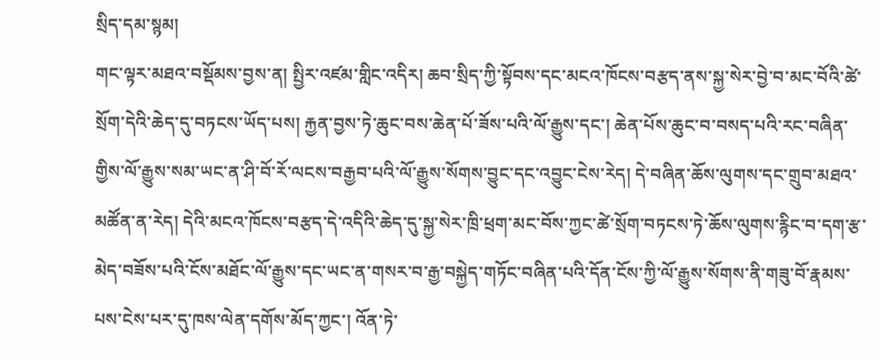སྲིད་དམ་སྙམ།
གང་ལྟར་མཐའ་བསྡོམས་བྱས་ན། སྤྱིར་འཛམ་གླིང་འདིར། ཆབ་སྲིད་ཀྱི་སྟོབས་དང་མངའ་ཁོངས་བརྩད་ནས་སྐྱ་སེར་བྱེ་བ་མང་བོའི་ཚེ་སྲོག་དེའི་ཆེད་དུ་བཏངས་ཡོད་པས། རྐྱན་བྱས་ཏེ་ཆུང་བས་ཆེན་པོ་ཟོས་པའི་ལོ་རྒྱུས་དང་། ཆེན་པོས་ཆུང་བ་བསད་པའི་རང་བཞིན་གྱིས་ལོ་རྒྱུས་སམ་ཡང་ན་ཤི་བོ་རོ་ལངས་བརྒྱབ་པའི་ལོ་རྒྱུས་སོགས་བྱུང་དང་འབྱུང་ངེས་རེད། དེ་བཞིན་ཆོས་ལུགས་དང་གྲུབ་མཐའ་མཚོན་ན་རེད། དེའི་མངའ་ཁོངས་བརྩད་དེ་འདིའི་ཆེད་དུ་སྐྱ་སེར་ཁྲི་ཕྲག་མང་བོས་ཀྱང་ཚེ་སྲོག་བཏངས་ཏེ་ཆོས་ལུགས་རྙིང་བ་དག་རྩ་མེད་བཟོས་པའི་ངོས་མཐོང་ལོ་རྒྱུས་དང་ཡང་ན་གསར་བ་རྒྱ་བསྐྱེད་གཏོང་བཞིན་པའི་དོན་ངོས་ཀྱི་ལོ་རྒྱུས་སོགས་ནི་གཟུ་བོ་རྣམས་པས་ངེས་པར་དུ་ཁས་ལེན་དགོས་མོད་ཀྱང་། འོན་ཏེ་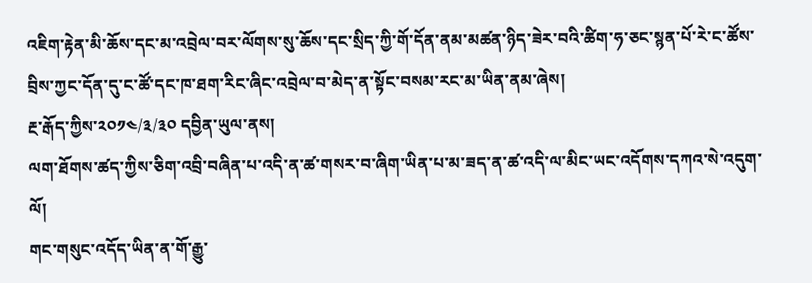འཇིག་རྟེན་མི་ཆོས་དང་མ་འབྲེལ་བར་ལོགས་སུ་ཆོས་དང་སྲིད་ཀྱི་གོ་དོན་ནམ་མཚན་ཉིད་ཟེར་བའི་ཚིག་ཧ་ཅང་སྙན་པོ་རེ་ང་ཚོས་བྲིས་ཀྱང་དོན་དུ་ང་ཚོ་དང་ཁ་ཐག་རིང་ཞིང་འབྲེལ་བ་མེད་ན་སྟོང་བསམ་རང་མ་ཡིན་ནམ་ཞེས།
རྔ་རྒོད་ཀྱིས་༢༠༡༤/༣/༣༠ དབྱིན་ཡུལ་ནས།
ལག་ཐོགས་ཚད་ཀྱིས་ཅིག་འབྲི་བཞིན་པ་འདི་ན་ཚ་གསར་བ་ཞིག་ཡིན་པ་མ་ཟད་ན་ཚ་འདི་ལ་མིང་ཡང་འདོགས་དཀའ་སེ་འདུག་ལོ།
གང་གསུང་འདོད་ཡིན་ན་གོ་རྒྱུ་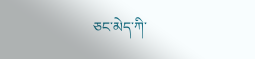ཅང་མེད་ཀི་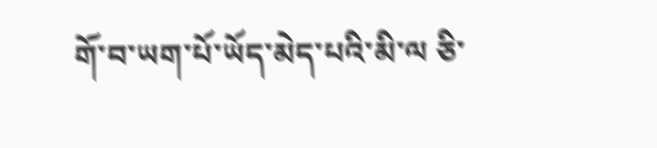གོ་བ་ཡག་པོ་ཡོད་མེད་པའི་མི་ལ ཅི་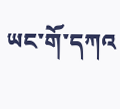ཡང་གོ་དཀའ